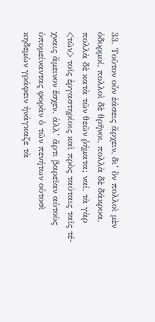33. Τοῦτον οὖν ἐάσεις ἄρχειν, δι’ ὂν πολλοὶ μὲν ὀδυρμοί, πολλοὶ δὲ θρῆνοι, πολλὰ δὲ δάκρυα, πολλὰ δὲ κατὰ τῶν θεῶν ῥήματα; ναί, τὰ γὰρ <τῶν> τοῖς ἐργαστηρίοις καὶ πρὸς ταύταις ταῖς τέ- χναις ἄμεινον ἔσχεν. ἀλλ’ ἄρτι βαρεῖαν αὐτοὺς ὑπομείναντας φορὰν ὁ τῶν πενήτων οὑτοσὶ κηδεμὼν γράφειν ἠνάγκαζε τὰ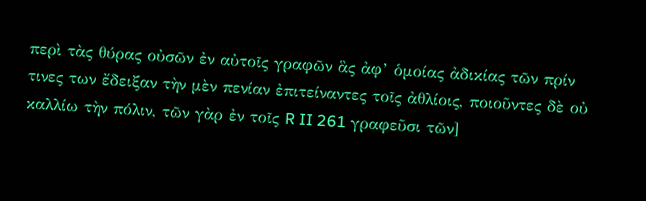περὶ τὰς θύρας οὐσῶν ἐν αὐτοῖς γραφῶν ἃς ἀφ’ ὁμοίας ἀδικίας τῶν πρίν τινες των ἔδειξαν τὴν μὲν πενίαν ἐπιτείναντες τοῖς ἀθλίοις, ποιοῦντες δὲ οὐ καλλίω τὴν πόλιν, τῶν γὰρ ἐν τοῖς R II 261 γραφεῦσι τῶν]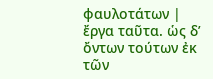φαυλοτάτων | ἔργα ταῦτα. ὡς δ’ ὄντων τούτων ἐκ τῶν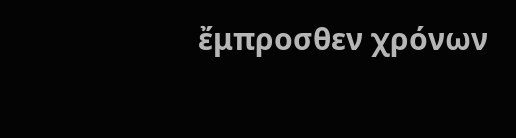ἔμπροσθεν χρόνων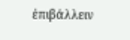ἐπιβάλλειν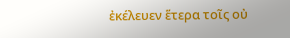ἐκέλευεν ἕτερα τοῖς οὐ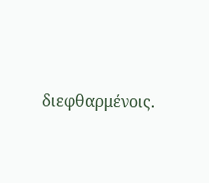διεφθαρμένοις.